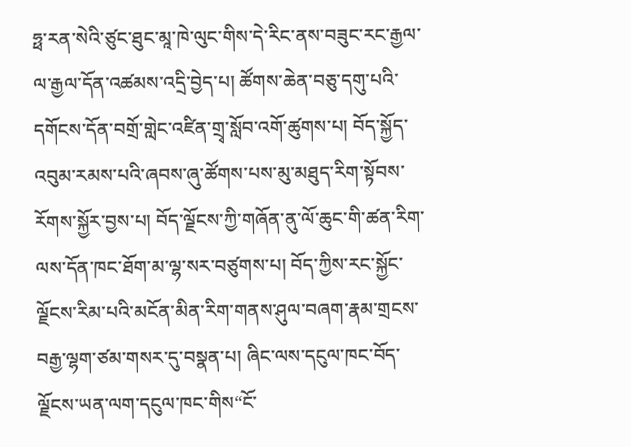ཧྥ་རན་སེའི་ཙུང་ཐུང་མཱ་ཁེ་ལུང་གིས་དེ་རིང་ནས་བཟུང་རང་རྒྱལ་ལ་རྒྱལ་དོན་འཚམས་འདྲི་བྱེད་པ། ཚོགས་ཆེན་བཅུ་དགུ་པའི་དགོངས་དོན་བགྲོ་གླེང་འཛིན་གྲྭ་སློབ་འགོ་ཚུགས་པ། བོད་སྐྱོད་འབུམ་རམས་པའི་ཞབས་ཞུ་ཚོགས་པས་མུ་མཐུད་རིག་སྟོབས་རོགས་སྐྱོར་བྱས་པ། བོད་ལྗོངས་ཀྱི་གཞོན་ནུ་ལོ་ཆུང་གི་ཚན་རིག་ལས་དོན་ཁང་ཐོག་མ་ལྷ་སར་བཙུགས་པ། བོད་ཀྱིས་རང་སྐྱོང་ལྗོངས་རིམ་པའི་མངོན་མིན་རིག་གནས་ཤུལ་བཞག་རྣམ་གྲངས་བརྒྱ་ལྷག་ཙམ་གསར་དུ་བསྣན་པ། ཞིང་ལས་དངུལ་ཁང་བོད་ལྗོངས་ཡན་ལག་དངུལ་ཁང་གིས“ངོ་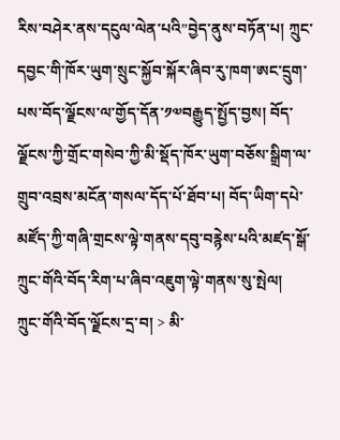རིས་བཤེར་ནས་དངུལ་ལེན་པའི”བྱེད་ནུས་བཏོན་པ། ཀྲུང་དབྱང་གི་ཁོར་ཡུག་སྲུང་སྐྱོབ་སྐོར་ཞིབ་རུ་ཁག་ཨང་དྲུག་པས་བོད་ལྗོངས་ལ་གྱོད་དོན་༡༧བརྒྱུད་སྤྱོད་བྱས། བོད་ལྗོངས་ཀྱི་གྲོང་གསེབ་ཀྱི་མི་སྡོད་ཁོར་ཡུག་བཅོས་སྒྲིག་ལ་གྲུབ་འབྲས་མངོན་གསལ་དོད་པོ་ཐོབ་པ། བོད་ཡིག་དཔེ་མཛོད་ཀྱི་གཞི་གྲངས་ལྟེ་གནས་དབུ་བརྙེས་པའི་མཛད་སྒོ་ཀྲུང་གོའི་བོད་རིག་པ་ཞིབ་འཇུག་ལྟེ་གནས་སུ་སྤེལ།
ཀྲུང་གོའི་བོད་ལྗོངས་དྲ་བ། > མི་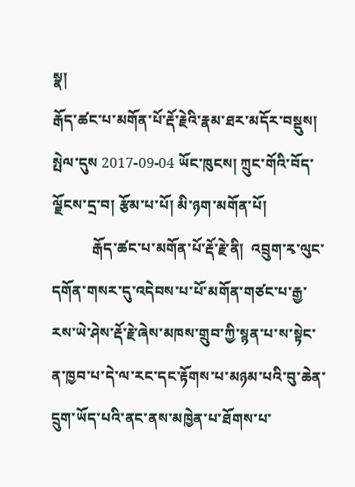སྣ།
རྒོད་ཚང་པ་མགོན་པོ་རྡོ་རྗེའི་རྣམ་ཐར་མདོར་བསྡུས།
སྤེལ་དུས 2017-09-04 ཡོང་ཁུངས། ཀྲུང་གོའི་བོད་ལྗོངས་དྲ་བ། རྩོམ་པ་པོ། མི་ཉག་མགོན་པོ།
           རྒོད་ཚང་པ་མགོན་པོ་རྡོ་རྗེ་ནི།  འབྲུག་རྭ་ལུང་དགོན་གསར་དུ་འདེབས་པ་པོ་མགོན་གཙང་པ་རྒྱ་རས་ཡེ་ཤེས་རྡོ་རྗེ་ཞེས་མཁས་གྲུབ་ཀྱི་སྙན་པ་ས་སྟེང་ན་ཁྱབ་པ་དེ་ལ་རང་དང་རྟོགས་པ་མཉམ་པའི་བུ་ཆེན་དྲུག་ཡོད་པའི་ནང་ནས་མཁྱེན་པ་ཐོགས་པ་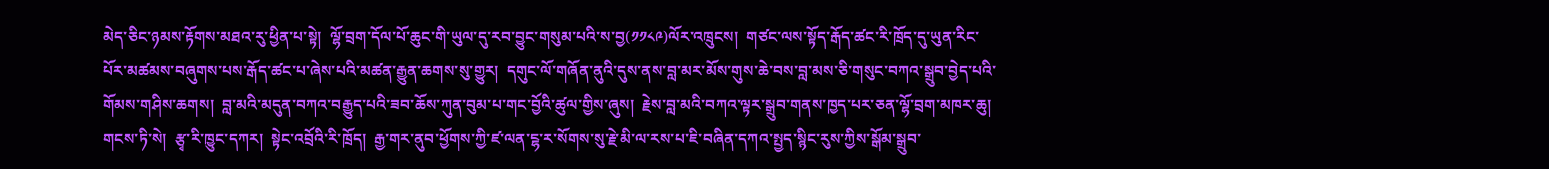མེད་ཅིང་ཉམས་རྟོགས་མཐའ་རུ་ཕྱིན་པ་སྟེ།  ལྷོ་བྲག་དོལ་པོ་ཆུང་གི་ཡུལ་དུ་རབ་བྱུང་གསུམ་པའི་ས་བྱ(༡༡༨༩)ལོར་འཁྲུངས།  གཙང་ལས་སྟོད་རྒོད་ཚང་རི་ཁྲོད་དུ་ཡུན་རིང་པོར་མཚམས་བཞུགས་པས་རྒོད་ཚང་པ་ཞེས་པའི་མཚན་རྒྱུན་ཆགས་སུ་གྱུར།  དགུང་ལོ་གཞོན་ནུའི་དུས་ནས་བླ་མར་མོས་གུས་ཆེ་བས་བླ་མས་ཅི་གསུང་བཀའ་སྒྲུབ་བྱེད་པའི་གོམས་གཤིས་ཆགས།  བླ་མའི་མདུན་བཀའ་བརྒྱུད་པའི་ཟབ་ཆོས་ཀུན་བུམ་པ་གང་བྱོའི་ཚུལ་གྱིས་ཞུས།  རྗེས་བླ་མའི་བཀའ་ལྟར་སྒྲུབ་གནས་ཁྱད་པར་ཅན་ལྷོ་བྲག་མཁར་ཆུ།  གངས་ཏི་སེ།  རྩྭ་རི་ཁྱུང་དཀར།  སྟེང་འབྲོའི་རི་ཁྲོད།  རྒྱ་གར་ནུབ་ཕྱོགས་ཀྱི་ཛ་ལན་ངྷ་ར་སོགས་སུ་རྗེ་མི་ལ་རས་པ་ཇི་བཞིན་དཀའ་སྤྱད་སྙིང་རུས་ཀྱིས་སྒོམ་སྒྲུབ་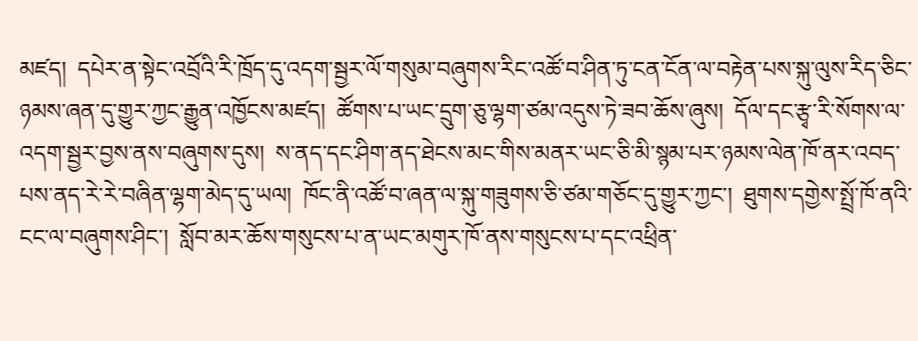མཛད།  དཔེར་ན་སྟེང་འབྲོའི་རི་ཁྲོད་དུ་འདག་སྦྱར་ལོ་གསུམ་བཞུགས་རིང་འཚོ་བ་ཤིན་ཏུ་ངན་ངོན་ལ་བརྟེན་པས་སྐུ་ལུས་རིད་ཅིང་ཉམས་ཞན་དུ་གྱུར་ཀྱང་རྒྱུན་འཁྱོངས་མཛད།  ཚོགས་པ་ཡང་དྲུག་ཅུ་ལྷག་ཙམ་འདུས་ཏེ་ཟབ་ཆོས་ཞུས།  དོལ་དང་རྩྭ་རི་སོགས་ལ་འདག་སྦྱར་བྱས་ནས་བཞུགས་དུས།  ས་ནད་དང་ཤིག་ནད་ཐེངས་མང་གིས་མནར་ཡང་ཅི་མི་སྙམ་པར་ཉམས་ལེན་ཁོ་ནར་འབད་པས་ནད་རེ་རེ་བཞིན་ལྷག་མེད་དུ་ཡལ།  ཁོང་ནི་འཚོ་བ་ཞན་ལ་སྐུ་གཟུགས་ཅི་ཙམ་གཅོང་དུ་གྱུར་ཀྱང་།  ཐུགས་དགྱེས་སྤྲོ་ཁོ་ནའི་ངང་ལ་བཞུགས་ཤིང་།  སློབ་མར་ཆོས་གསུངས་པ་ན་ཡང་མགུར་ཁོ་ནས་གསུངས་པ་དང་འཕྲིན་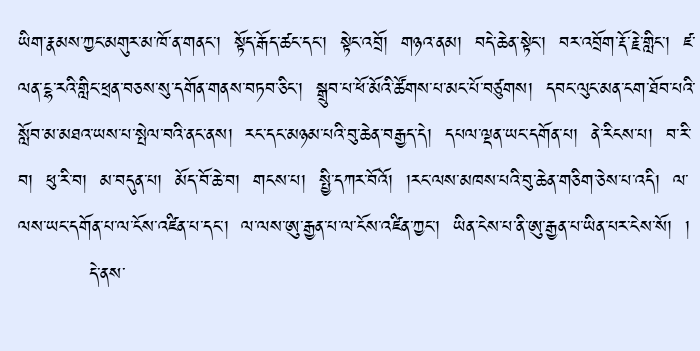ཡིག་རྣམས་ཀྱང་མགུར་མ་ཁོ་ན་གནང་།  སྟོད་རྒོད་ཚང་དང་།  སྟེང་འབྲོ།  གཉའ་ནམ།  བདེ་ཆེན་སྟེང་།  བར་འབྲོག་རྡོ་རྗེ་གླིང་།  ཛ་ལན་ངྷ་རའི་གླིང་ཕྲན་བཅས་སུ་དགོན་གནས་བཏབ་ཅིང་།  སྒྲུབ་པ་ཕོ་མོའི་ཚོགས་པ་མང་པོ་བཙུགས།  དབང་ལུང་མན་ངག་ཐོབ་པའི་སློབ་མ་མཐའ་ཡས་པ་སྤེལ་བའི་ནང་ནས།  རང་དང་མཉམ་པའི་བུ་ཆེན་བརྒྱད་དེ།  དཔལ་ལྡན་ཡང་དགོན་པ།  ནེ་རིངས་པ།  བ་རི་བ།  ཕུ་རི་བ།  མ་བདུན་པ།  མོད་བོ་ཆེ་བ།  གངས་པ།  སྤྱི་དཀར་བོའོ།  །རང་ལས་མཁས་པའི་བུ་ཆེན་གཅིག་ཅེས་པ་འདི།  ལ་ལས་ཡང་དགོན་པ་ལ་ངོས་འཛིན་པ་དང་།  ལ་ལས་ཨུ་རྒྱན་པ་ལ་ངོས་འཛིན་ཀྱང་།  ཡིན་ངེས་པ་ནི་ཨུ་རྒྱན་པ་ཡིན་པར་ངེས་སོ།  །
           དེ་ནས་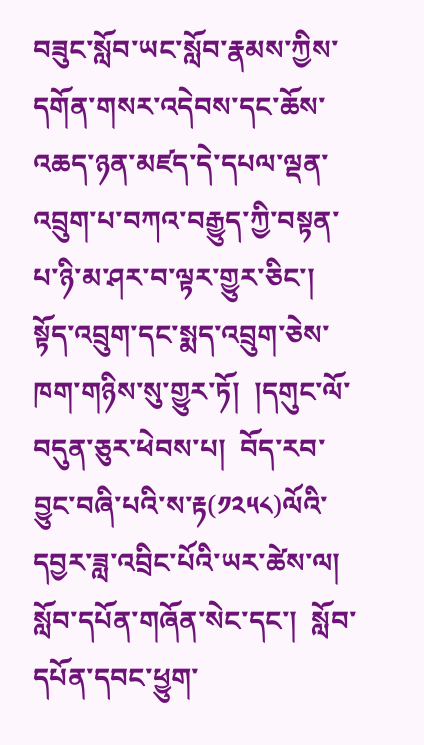བཟུང་སློབ་ཡང་སློབ་རྣམས་ཀྱིས་དགོན་གསར་འདེབས་དང་ཆོས་འཆད་ཉན་མཛད་དེ་དཔལ་ལྡན་འབྲུག་པ་བཀའ་བརྒྱུད་ཀྱི་བསྟན་པ་ཉི་མ་ཤར་བ་ལྟར་གྱུར་ཅིང་།  སྟོད་འབྲུག་དང་སྨད་འབྲུག་ཅེས་ཁག་གཉིས་སུ་གྱུར་ཏོ།  །དགུང་ལོ་བདུན་ཅུར་ཕེབས་པ།  བོད་རབ་བྱུང་བཞི་པའི་ས་རྟ(༡༢༥༨)ལོའི་དབྱར་ཟླ་འབྲིང་པོའི་ཡར་ཚེས་ལ།  སློབ་དཔོན་གཞོན་སེང་དང་།  སློབ་དཔོན་དབང་ཕྱུག་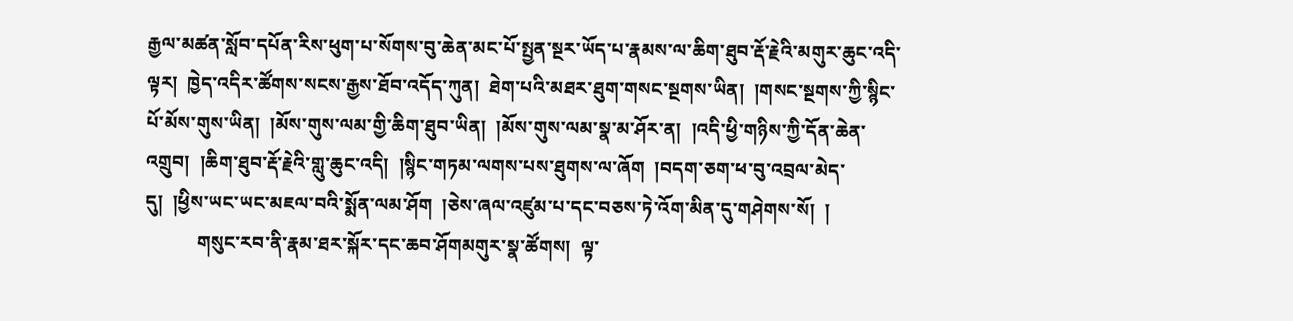རྒྱལ་མཚན་སློབ་དཔོན་རིས་ཕུག་པ་སོགས་བུ་ཆེན་མང་པོ་སྤྱན་སྔར་ཡོད་པ་རྣམས་ལ་ཆིག་ཐུབ་རྡོ་རྗེའི་མགུར་ཆུང་འདི་ལྟར།  ཁྱེད་འདིར་ཚོགས་སངས་རྒྱས་ཐོབ་འདོད་ཀུན།  ཐེག་པའི་མཐར་ཐུག་གསང་སྔགས་ཡིན།  །གསང་སྔགས་ཀྱི་སྙིང་པོ་མོས་གུས་ཡིན།  །མོས་གུས་ལམ་གྱི་ཆིག་ཐུབ་ཡིན།  །མོས་གུས་ལམ་སྣ་མ་ཤོར་ན།  །འདི་ཕྱི་གཉིས་ཀྱི་དོན་ཆེན་འགྲུབ།  །ཆིག་ཐུབ་རྡོ་རྗེའི་གླུ་ཆུང་འདི།  །སྙིང་གཏམ་ལགས་པས་ཐུགས་ལ་ཞོག  །བདག་ཅག་ཕ་བུ་འབྲལ་མེད་དུ།  །ཕྱིས་ཡང་ཡང་མཇལ་བའི་སྨོན་ལམ་ཤོག  །ཅེས་ཞལ་འཛུམ་པ་དང་བཅས་ཏེ་འོག་མིན་དུ་གཤེགས་སོ།  །
           གསུང་རབ་ནི་རྣམ་ཐར་སྐོར་དང་ཆབ་ཤོགམགུར་སྣ་ཚོགས།  ལྟ་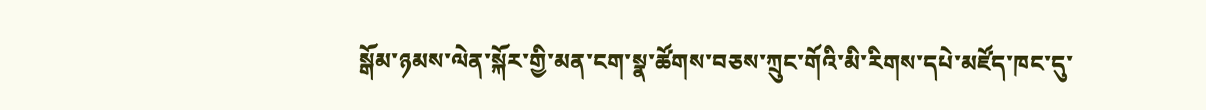སྒོམ་ཉམས་ལེན་སྐོར་གྱི་མན་ངག་སྣ་ཚོགས་བཅས་ཀྲུང་གོའི་མི་རིགས་དཔེ་མཛོད་ཁང་དུ་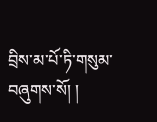བྲིས་མ་པོ་ཏི་གསུམ་བཞུགས་སོ། །